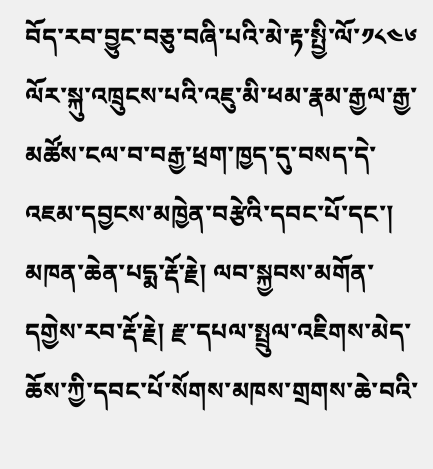བོད་རབ་བྱུང་བཅུ་བཞི་པའི་མེ་རྟ་སྤྱི་ལོ་༡༨༤༦ ལོར་སྐུ་འཁྲུངས་པའི་འཇུ་མི་ཕམ་རྣམ་རྒྱལ་རྒྱ་མཚོས་ངལ་བ་བརྒྱ་ཕྲག་ཁྱད་དུ་བསད་དེ་འཇམ་དབྱངས་མཁྱེན་བརྩེའི་དབང་པོ་དང་། མཁན་ཆེན་པདྨ་རྡོ་རྗེ། ལབ་སྐྱབས་མགོན་དགྱེས་རབ་རྡོ་རྗེ། རྫ་དཔལ་སྤྲུལ་འཇིགས་མེད་ཆོས་ཀྱི་དབང་པོ་སོགས་མཁས་གྲགས་ཆེ་བའི་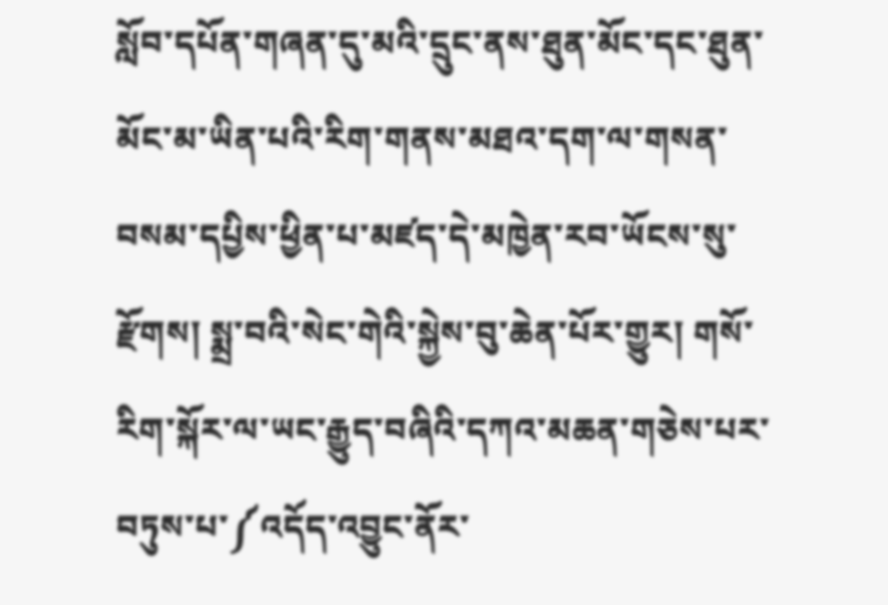སློབ་དཔོན་གཞན་དུ་མའི་དྲུང་ནས་ཐུན་མོང་དང་ཐུན་མོང་མ་ཡིན་པའི་རིག་གནས་མཐའ་དག་ལ་གསན་བསམ་དཔྱིས་ཕྱིན་པ་མཛད་དེ་མཁྱེན་རབ་ཡོངས་སུ་རྫོགས། སྨྲ་བའི་སེང་གེའི་སྐྱེས་བུ་ཆེན་པོར་གྱུར། གསོ་རིག་སྐོར་ལ་ཡང་རྒྱུད་བཞིའི་དཀའ་མཆན་གཅེས་པར་བཏུས་པ་༼འདོད་འབྱུང་ནོར་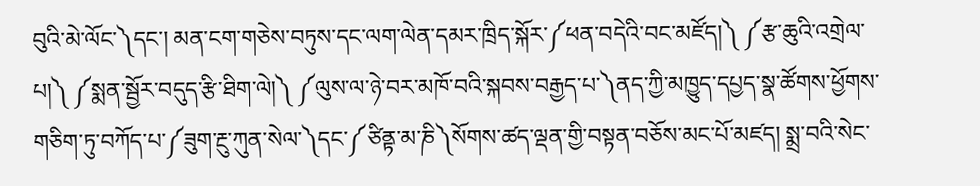བུའི་མེ་ལོང་༽དང་། མན་ངག་གཅེས་བཏུས་དང་ལག་ལེན་དམར་ཁྲིད་སྐོར་༼ཕན་བདེའི་བང་མཛོད།༽ ༼རྩ་ཆུའི་འགྲེལ་པ།༽ ༼སྨན་སྦྱོར་བདུད་རྩི་ཐིག་ལེ།༽ ༼ལུས་ལ་ཉེ་བར་མཁོ་བའི་སྐབས་བརྒྱད་པ་༽ནད་ཀྱི་མཁྱུད་དཔྱད་སྣ་ཚོགས་ཕྱོགས་གཅིག་ཏུ་བཀོད་པ་༼ཟུག་རྔུ་ཀུན་སེལ་༽དང་༼ཙིནྟ་མ་ཎི༽སོགས་ཚད་ལྡན་གྱི་བསྟན་བཅོས་མང་པོ་མཛད། སྨྲ་བའི་སེང་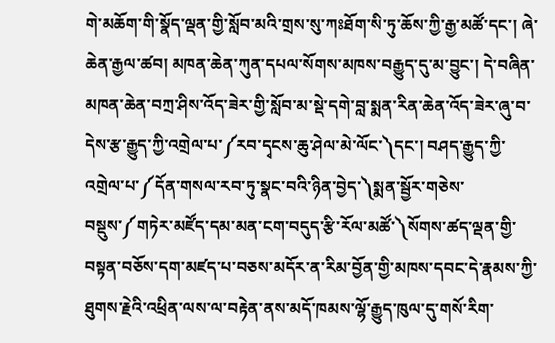གེ་མཆོག་གི་སྣོད་ལྡན་གྱི་སློབ་མའི་གྲས་སུ་ཀཿཐོག་སི་ཏུ་ཆོས་ཀྱི་རྒྱ་མཚོ་དང་། ཞེ་ཆེན་རྒྱལ་ཚབ། མཁན་ཆེན་ཀུན་དཔལ་སོགས་མཁས་བརྒྱུད་དུ་མ་བྱུང་། དེ་བཞིན་མཁན་ཆེན་བཀྲ་ཤིས་འོད་ཟེར་གྱི་སློབ་མ་སྡེ་དགེ་བླ་སྨན་རིན་ཆེན་འོད་ཟེར་ཞུ་བ་དེས་རྩ་རྒྱུད་ཀྱི་འགྲེལ་པ་༼རབ་དྭངས་ཆུ་ཤེལ་མེ་ལོང་༽དང་། བཤད་རྒྱུད་ཀྱི་འགྲེལ་པ་༼དོན་གསལ་རབ་ཏུ་སྣང་བའི་ཉིན་བྱེད་༽སྨན་སྦྱོར་གཅེས་བསྡུས་༼གཏེར་མཛོད་དམ་མན་ངག་བདུད་རྩི་རོལ་མཚོ་༽སོགས་ཚད་ལྡན་གྱི་བསྟན་བཅོས་དག་མཛད་པ་བཅས་མདོར་ན་རིམ་བྱོན་གྱི་མཁས་དབང་དེ་རྣམས་ཀྱི་ཐུགས་རྗེའི་འཕྲིན་ལས་ལ་བརྟེན་ནས་མདོ་ཁམས་ལྷོ་རྒྱུད་ཁུལ་དུ་གསོ་རིག་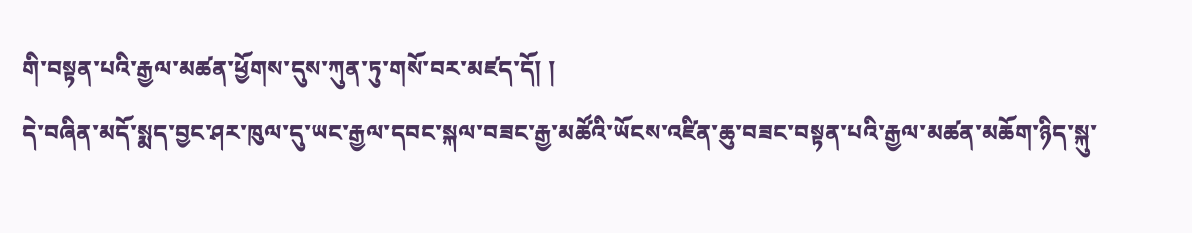གི་བསྟན་པའི་རྒྱལ་མཚན་ཕྱོགས་དུས་ཀུན་ཏུ་གསོ་བར་མཛད་དོ། །
དེ་བཞིན་མདོ་སྨད་བྱང་ཤར་ཁུལ་དུ་ཡང་རྒྱལ་དབང་སྐལ་བཟང་རྒྱ་མཚོའི་ཡོངས་འཛིན་ཆུ་བཟང་བསྟན་པའི་རྒྱལ་མཚན་མཆོག་ཉིད་སྐུ་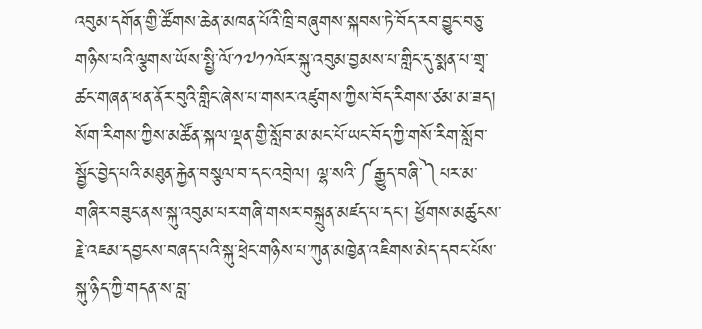འབུམ་དགོན་གྱི་ཚོགས་ཆེན་མཁན་པོའི་ཁྲི་བཞུགས་སྐབས་ཏེ་བོད་རབ་བྱུང་བཅུ་གཉིས་པའི་ལྕགས་ཡོས་སྤྱི་ལོ་༡༧༡༡ལོར་སྐུ་འབུམ་བྱམས་པ་གླིང་དུ་སྨན་པ་གྲྭ་ཚང་གཞན་ཕན་ནོར་བུའི་གླིང་ཞེས་པ་གསར་འཛུགས་ཀྱིས་བོད་རིགས་ཙམ་མ་ཟད། སོག་རིགས་ཀྱིས་མཚོན་སྐལ་ལྡན་གྱི་སློབ་མ་མང་པོ་ཡང་བོད་ཀྱི་གསོ་རིག་སློབ་སྦྱོང་བྱེད་པའི་མཐུན་རྐྱེན་བསྩལ་བ་དང་འབྲེལ། ལྷ་སའི་༼རྒྱུད་བཞི་༽པར་མ་གཞིར་བཟུང་ནས་སྐུ་འབུམ་པར་གཞི་གསར་བསྐྲུན་མཛད་པ་དང་། ཕྱོགས་མཚུངས་རྗེ་འཇམ་དབྱངས་བཞད་པའི་སྐུ་ཕྲེང་གཉིས་པ་ཀུན་མཁྱེན་འཇིགས་མེད་དབང་པོས་སྐུ་ཉིད་ཀྱི་གདན་ས་བླ་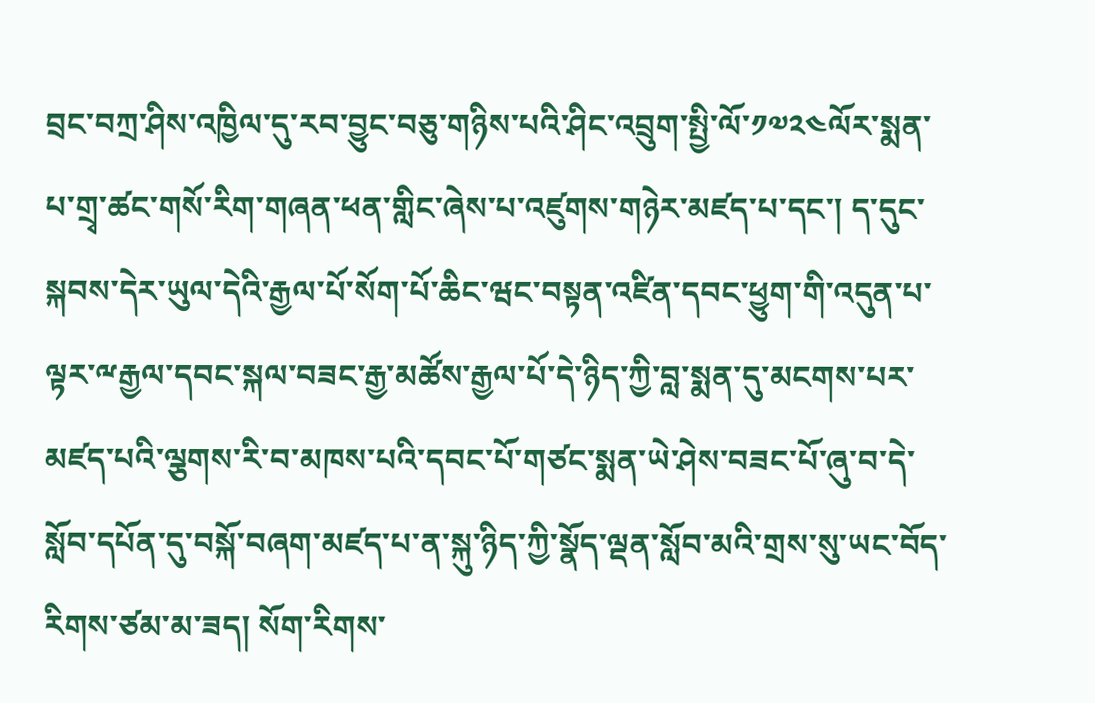བྲང་བཀྲ་ཤིས་འཁྱིལ་དུ་རབ་བྱུང་བཅུ་གཉིས་པའི་ཤིང་འབྲུག་སྤྱི་ལོ་༡༧༢༤ལོར་སྨན་པ་གྲྭ་ཚང་གསོ་རིག་གཞན་ཕན་གླིང་ཞེས་པ་འཛུགས་གཉེར་མཛད་པ་དང་། ད་དུང་སྐབས་དེར་ཡུལ་དེའི་རྒྱལ་པོ་སོག་པོ་ཆིང་ཝང་བསྟན་འཛིན་དབང་ཕྱུག་གི་འདུན་པ་ལྟར་ྋརྒྱལ་དབང་སྐལ་བཟང་རྒྱ་མཚོས་རྒྱལ་པོ་དེ་ཉིད་ཀྱི་བླ་སྨན་དུ་མངགས་པར་མཛད་པའི་ལྕགས་རི་བ་མཁས་པའི་དབང་པོ་གཙང་སྨན་ཡེ་ཤེས་བཟང་པོ་ཞུ་བ་དེ་སློབ་དཔོན་དུ་བསྐོ་བཞག་མཛད་པ་ན་སྐུ་ཉིད་ཀྱི་སྣོད་ལྡན་སློབ་མའི་གྲས་སུ་ཡང་བོད་རིགས་ཙམ་མ་ཟད། སོག་རིགས་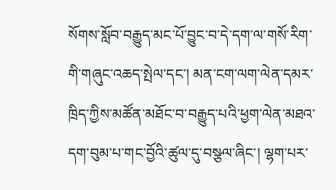སོགས་སློབ་བརྒྱུད་མང་པོ་བྱུང་བ་དེ་དག་ལ་གསོ་རིག་གི་གཞུང་འཆད་སྤེལ་དང་། མན་ངག་ལག་ལེན་དམར་ཁྲིད་ཀྱིས་མཚོན་མཐོང་བ་བརྒྱུད་པའི་ཕྱག་ལེན་མཐའ་དག་བུམ་པ་གང་བྱོའི་ཚུལ་དུ་བསྩལ་ཞིང་། ལྷག་པར་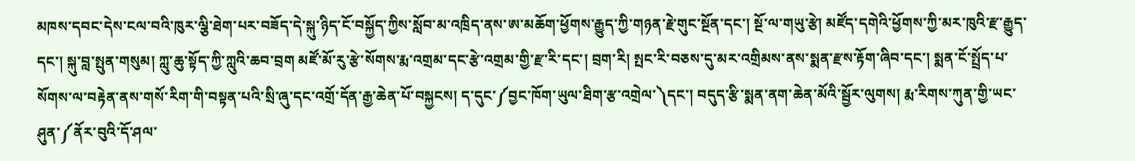མཁས་དབང་དེས་ངལ་བའི་ཁུར་ལྕི་ཐེག་པར་བཟོད་དེ་སྐུ་ཉིད་ངོ་བསྐྱོད་ཀྱིས་སློབ་མ་འཁྲིད་ནས་ཨ་མཆོག་ཕྱོགས་རྒྱུད་ཀྱི་གཉན་རྗེ་གུང་སྔོན་དང་། སྔོ་ལ་གཡུ་རྩེ། མཛོད་དགེའི་ཕྱོགས་ཀྱི་མར་ཁུའི་རྫ་རྒྱུད་དང་། སྐུ་བླ་སྤུན་གསུམ། ཀླུ་ཆུ་སྟོད་ཀྱི་ཀླུའི་ཆབ་བྲག མཛོ་མོ་རུ་རྩེ་སོགས་རྨ་འགྲམ་དང་རྩེ་འགྲམ་གྱི་རྫ་རི་དང་། བྲག་རི། སྤང་རི་བཅས་དུ་མར་འགྲིམས་ནས་སྨན་རྫས་རྟོག་ཞིབ་དང་། སྨན་ངོ་སྤྲོད་པ་སོགས་ལ་བརྟེན་ནས་གསོ་རིག་གི་བསྟན་པའི་སྲི་ཞུ་དང་འགྲོ་དོན་རྒྱ་ཆེན་པོ་བསྐྱངས། ད་དུང་༼བྱང་ཁོག་ཡུལ་ཐིག་རྩ་འགྲེལ་༽དང་། བདུད་རྩི་སྨན་ནག་ཆེན་མོའི་སྦྱོར་ལུགས། རྨ་རིགས་ཀུན་གྱི་ཡང་ཤུན་༼ནོར་བུའི་དོ་ཤལ་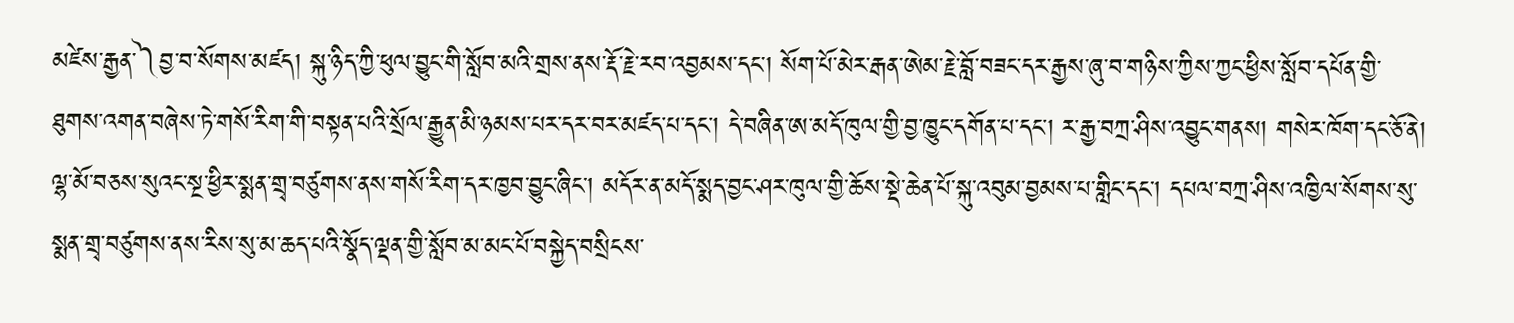མཛེས་རྒྱན་༽བྱ་བ་སོགས་མཛད། སྐུ་ཉིད་ཀྱི་ཕུལ་བྱུང་གི་སློབ་མའི་གྲས་ནས་རྡོ་རྗེ་རབ་འབྱམས་དང་། སོག་པོ་མེར་རྒན་ཨེམ་རྗེ་བློ་བཟང་དར་རྒྱས་ཞུ་བ་གཉིས་ཀྱིས་ཀྱང་ཕྱིས་སློབ་དཔོན་གྱི་ཐུགས་འགན་བཞེས་ཏེ་གསོ་རིག་གི་བསྟན་པའི་སྲོལ་རྒྱུན་མི་ཉམས་པར་དར་བར་མཛད་པ་དང་། དེ་བཞིན་ཨ་མདོ་ཁུལ་གྱི་བྱ་ཁྱུང་དགོན་པ་དང་། ར་རྒྱ་བཀྲ་ཤིས་འབྱུང་གནས། གསེར་ཁོག་དང་ཅོ་ནེ། ལྷ་མོ་བཅས་སུའང་སྔ་ཕྱིར་སྨན་གྲྭ་བཙུགས་ནས་གསོ་རིག་དར་ཁྱབ་བྱུང་ཞིང་། མདོར་ན་མདོ་སྨད་བྱང་ཤར་ཁུལ་གྱི་ཆོས་སྡེ་ཆེན་པོ་སྐུ་འབུམ་བྱམས་པ་གླིང་དང་། དཔལ་བཀྲ་ཤིས་འཁྱིལ་སོགས་སུ་སྨན་གྲྭ་བཙུགས་ནས་རིས་སུ་མ་ཆད་པའི་སྣོད་ལྡན་གྱི་སློབ་མ་མང་པོ་བསྐྱེད་བསྲིངས་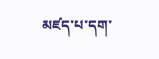མཛད་པ་དག་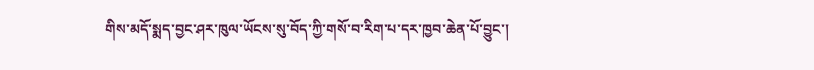གིས་མདོ་སྨད་བྱང་ཤར་ཁུལ་ཡོངས་སུ་བོད་ཀྱི་གསོ་བ་རིག་པ་དར་ཁྱབ་ཆེན་པོ་བྱུང་།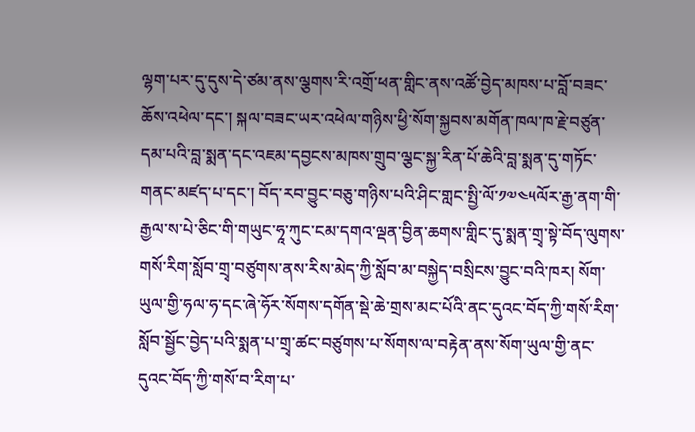ལྷག་པར་དུ་དུས་དེ་ཙམ་ནས་ལྕགས་རི་འགྲོ་ཕན་གླིང་ནས་འཚོ་བྱེད་མཁས་པ་བློ་བཟང་ཆོས་འཕེལ་དང་། སྐལ་བཟང་ཡར་འཕེལ་གཉིས་ཕྱི་སོག་སྐྱབས་མགོན་ཁལ་ཁ་རྗེ་བཙུན་དམ་པའི་བླ་སྨན་དང་འཇམ་དབྱངས་མཁས་གྲུབ་ལྕང་སྐྱ་རིན་པོ་ཆེའི་བླ་སྨན་དུ་གཏོང་གནང་མཛད་པ་དང་། བོད་རབ་བྱུང་བཅུ་གཉིས་པའི་ཤིང་གླང་སྤྱི་ལོ་༡༧༤༥ལོར་རྒྱ་ནག་གི་རྒྱལ་ས་པེ་ཅིང་གི་གཡུང་ཧཱ་ཀུང་ངམ་དགའ་ལྡན་བྱིན་ཆགས་གླིང་དུ་སྨན་གྲྭ་སྟེ་བོད་ལུགས་གསོ་རིག་སློབ་གྲྭ་བཙུགས་ནས་རིས་མེད་ཀྱི་སློབ་མ་བསྐྱེད་བསྲིངས་བྱུང་བའི་ཁར། སོག་ཡུལ་གྱི་ཧལ་ཧ་དང་ཞེ་ཧོར་སོགས་དགོན་སྡེ་ཆེ་གྲས་མང་པོའི་ནང་དུའང་བོད་ཀྱི་གསོ་རིག་སློབ་སྦྱོང་བྱེད་པའི་སྨན་པ་གྲྭ་ཚང་བཙུགས་པ་སོགས་ལ་བརྟེན་ནས་སོག་ཡུལ་གྱི་ནང་དུའང་བོད་ཀྱི་གསོ་བ་རིག་པ་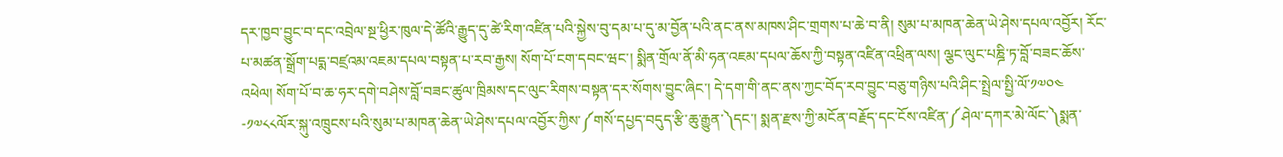དར་ཁྱབ་བྱུང་བ་དང་འབྲེལ་སྔ་ཕྱིར་ཁུལ་དེ་ཚོའི་རྒྱུད་དུ་ཚེ་རིག་འཛིན་པའི་སྐྱེས་བུ་དམ་པ་དུ་མ་བྱོན་པའི་ནང་ནས་མཁས་ཤིང་གྲགས་པ་ཆེ་བ་ནི། སུམ་པ་མཁན་ཆེན་ཡེ་ཤེས་དཔལ་འབྱོར། རོང་པ་མཚན་སྒྲོག་པདྨ་བཛྲའམ་འཇམ་དཔལ་བསྟན་པ་རབ་རྒྱས། སོག་པོ་ངག་དབང་ཝང་། སྨིན་གྲོལ་ནོ་མི་ཧན་འཇམ་དཔལ་ཆོས་ཀྱི་བསྟན་འཛིན་འཕྲིན་ལས། ལྕང་ལུང་པཎྜི་ཏ་བློ་བཟང་ཆོས་འཕེལ། སོག་པོ་བ་ཆ་ཧར་དགེ་བཤེས་བློ་བཟང་ཚུལ་ཁྲིམས་དང་ལུང་རིགས་བསྟན་དར་སོགས་བྱུང་ཞིང་། དེ་དག་གི་ནང་ནས་ཀྱང་བོད་རབ་བྱུང་བཅུ་གཉིས་པའི་ཤིང་སྤྲེལ་སྤྱི་ལོ་༡༧༠༤ -༡༧༨༨ལོར་སྐུ་འཁྲུངས་པའི་སུམ་པ་མཁན་ཆེན་ཡེ་ཤེས་དཔལ་འབྱོར་ཀྱིས་༼གསོ་དཔྱད་བདུད་རྩི་ཆུ་རྒྱུན་༽དང་། སྨན་རྫས་ཀྱི་མངོན་བརྗོད་དང་ངོས་འཛིན་༼ཤེལ་དཀར་མེ་ལོང་༽སྨན་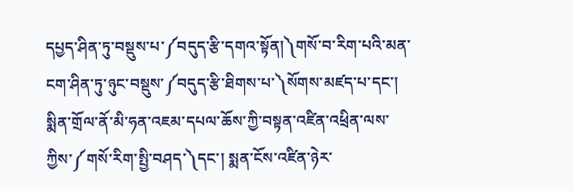དཔྱད་ཤིན་ཏུ་བསྡུས་པ་༼བདུད་རྩི་དགའ་སྟོན།༽གསོ་བ་རིག་པའི་མན་ངག་ཤིན་ཏུ་ཉུང་བསྡུས་༼བདུད་རྩི་ཐིགས་པ་༽སོགས་མཛད་པ་དང་། སྨིན་གྲོལ་ནོ་མི་ཧན་འཇམ་དཔལ་ཆོས་ཀྱི་བསྟན་འཛིན་འཕྲིན་ལས་ཀྱིས་༼གསོ་རིག་སྤྱི་བཤད་༽དང་། སྨན་ངོས་འཛིན་ཉེར་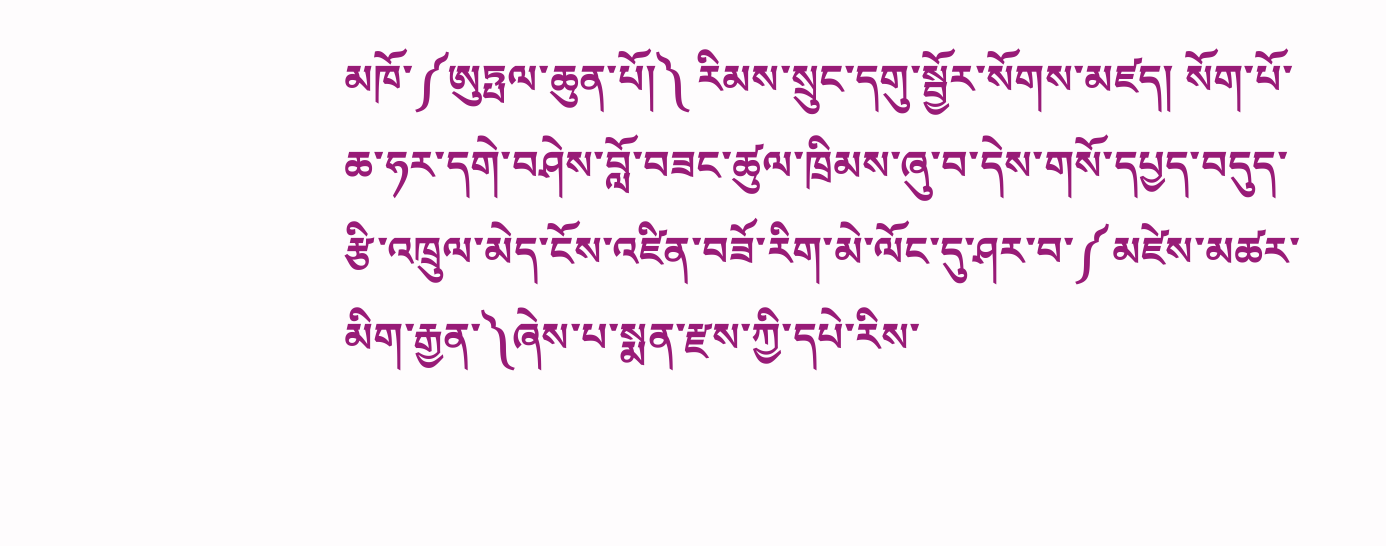མཁོ་༼ཨུཏྤལ་ཆུན་པོ།༽ རིམས་སྲུང་དགུ་སྦྱོར་སོགས་མཛད། སོག་པོ་ཆ་ཧར་དགེ་བཤེས་བློ་བཟང་ཚུལ་ཁྲིམས་ཞུ་བ་དེས་གསོ་དཔྱད་བདུད་རྩི་འཁྲུལ་མེད་ངོས་འཛིན་བཟོ་རིག་མེ་ལོང་དུ་ཤར་བ་༼མཛེས་མཚར་མིག་རྒྱན་༽ཞེས་པ་སྨན་རྫས་ཀྱི་དཔེ་རིས་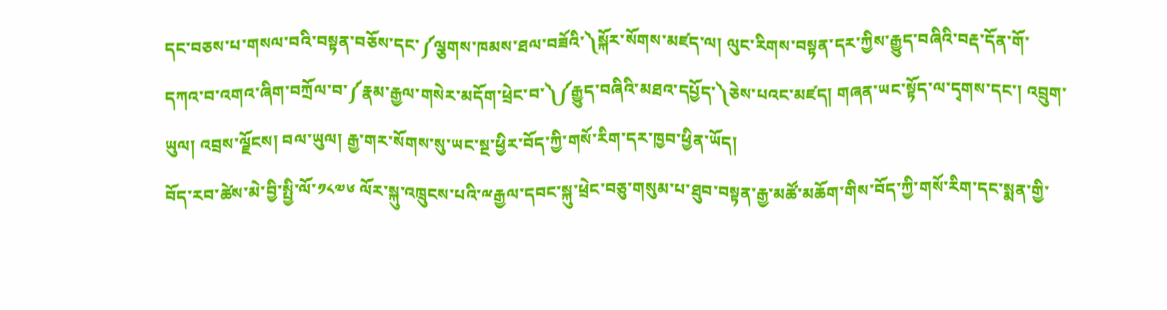དང་བཅས་པ་གསལ་བའི་བསྟན་བཅོས་དང་༼ལྕགས་ཁམས་ཐལ་བཟོའི་༽སྐོར་སོགས་མཛད་ལ། ལུང་རིགས་བསྟན་དར་ཀྱིས་རྒྱུད་བཞིའི་བརྡ་དོན་གོ་དཀའ་བ་འགའ་ཞིག་བཀྲོལ་བ་༼རྣམ་རྒྱལ་གསེར་མདོག་ཕྲེང་བ་༽༼རྒྱུད་བཞིའི་མཐའ་དཔྱོད་༽ཅེས་པའང་མཛད། གཞན་ཡང་སྟོད་ལ་དྭགས་དང་། འབྲུག་ཡུལ། འབྲས་ལྗོངས། བལ་ཡུལ། རྒྱ་གར་སོགས་སུ་ཡང་སྔ་ཕྱིར་བོད་ཀྱི་གསོ་རིག་དར་ཁྱབ་ཕྱིན་ཡོད།
བོད་རབ་ཚེས་མེ་བྱི་སྤྱི་ལོ་༡༨༧༦ ལོར་སྐུ་འཁྲུངས་པའི་ྋརྒྱལ་དབང་སྐུ་ཕྲེང་བཅུ་གསུམ་པ་ཐུབ་བསྟན་རྒྱ་མཚོ་མཆོག་གིས་བོད་ཀྱི་གསོ་རིག་དང་སྨན་གྱི་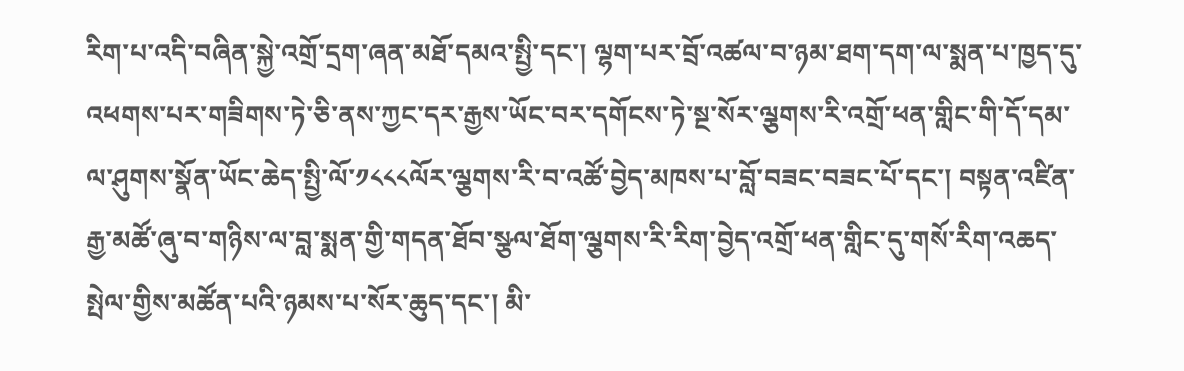རིག་པ་འདི་བཞིན་སྐྱེ་འགྲོ་དྲག་ཞན་མཐོ་དམའ་སྤྱི་དང་། ལྷག་པར་བྲོ་འཚལ་བ་ཉམ་ཐག་དག་ལ་སྨན་པ་ཁྱད་དུ་འཕགས་པར་གཟིགས་ཏེ་ཅི་ནས་ཀྱང་དར་རྒྱས་ཡོང་བར་དགོངས་ཏེ་སྔ་སོར་ལྕགས་རི་འགྲོ་ཕན་གླིང་གི་དོ་དམ་ལ་ཤུགས་སྣོན་ཡོང་ཆེད་སྤྱི་ལོ་༡༨༨༨ལོར་ལྕགས་རི་བ་འཚོ་བྱེད་མཁས་པ་བློ་བཟང་བཟང་པོ་དང་། བསྟན་འཛིན་རྒྱ་མཚོ་ཞུ་བ་གཉིས་ལ་བླ་སྨན་གྱི་གདན་ཐོབ་སྩལ་ཐོག་ལྕགས་རི་རིག་བྱེད་འགྲོ་ཕན་གླིང་དུ་གསོ་རིག་འཆད་སྤེལ་གྱིས་མཚོན་པའི་ཉམས་པ་སོར་ཆུད་དང་། མི་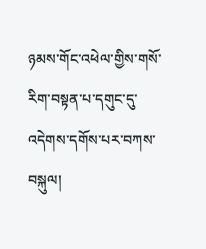ཉམས་གོང་འཕེལ་གྱིས་གསོ་རིག་བསྟན་པ་དགུང་དུ་འདེགས་དགོས་པར་བཀས་བསྐུལ།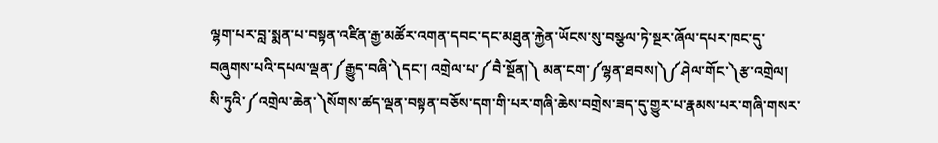ལྷག་པར་བླ་སྨན་པ་བསྟན་འཛིན་རྒྱ་མཚོར་འགན་དབང་དང་མཐུན་རྐྱེན་ཡོངས་སུ་བསྩལ་ཏེ་སྔར་ཞོལ་དཔར་ཁང་དུ་བཞུགས་པའི་དཔལ་ལྡན་༼རྒྱུད་བཞི་༽དང་། འགྲེལ་པ་༼བཻ་སྔོན།༽ མན་ངག་༼ལྷན་ཐབས།༽༼ཤེལ་གོང་༽རྩ་འགྲེལ། སི་ཏུའི་༼འགྲེལ་ཆེན་༽སོགས་ཚད་ལྡན་བསྟན་བཅོས་དག་གི་པར་གཞི་ཆེས་བགྲེས་ཟད་དུ་གྱུར་པ་རྣམས་པར་གཞི་གསར་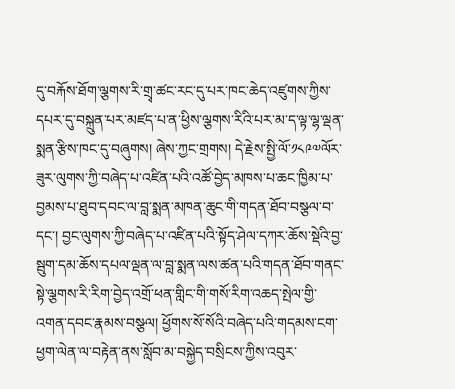དུ་བརྐོས་ཐོག་ལྕགས་རི་གྲྭ་ཚང་རང་དུ་པར་ཁང་ཆེད་འཛུགས་ཀྱིས་དཔར་དུ་བསྐྲུན་པར་མཛད་པ་ན་ཕྱིས་ལྕགས་རིའི་པར་མ་ད་ལྟ་ལྷ་ལྡན་སྨན་རྩིས་ཁང་དུ་བཞུགས། ཞེས་ཀྱང་གྲགས། དེ་རྗེས་སྤྱི་ལོ་༡༨༩༧ལོར་ཟུར་ལུགས་ཀྱི་བཞེད་པ་འཛིན་པའི་འཚོ་བྱེད་མཁས་པ་ཆང་ཁྱིམ་པ་བྱམས་པ་ཐུབ་དབང་ལ་བླ་སྨན་མཁན་ཆུང་གི་གདན་ཐོབ་བསྩལ་བ་དང་། བྱང་ལུགས་ཀྱི་བཞེད་པ་འཛིན་པའི་སྟོད་ཤེལ་དཀར་ཆོས་སྡེའི་བྱ་སྦུག་དམ་ཆོས་དཔལ་ལྡན་ལ་བླ་སྨན་ལས་ཚན་པའི་གདན་ཐོབ་གནང་སྟེ་ལྕགས་རི་རིག་བྱེད་འགྲོ་ཕན་གླིང་གི་གསོ་རིག་འཆད་སྤེལ་གྱི་འགན་དབང་རྣམས་བསྩལ། ཕྱོགས་སོ་སོའི་བཞེད་པའི་གདམས་ངག་ཕྱག་ལེན་ལ་བརྟེན་ནས་སློབ་མ་བསྐྱེད་བསྲིངས་ཀྱིས་འབུར་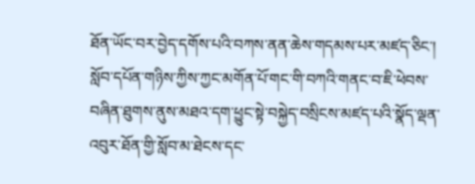ཐོན་ཡོང་བར་བྱེད་དགོས་པའི་བཀས་ནན་ཆེས་གདམས་པར་མཛད་ཅིང་། སློབ་དཔོན་གཉིས་ཀྱིས་ཀྱང་མགོན་པོ་གང་གི་བཀའི་གནང་བ་ཇི་ཕེབས་བཞིན་ཐུགས་ནུས་མཐའ་དག་ཕྱུང་སྟེ་བསྐྱེད་བསྲིངས་མཛད་པའི་སྣོད་ལྡན་འབུར་ཐོན་གྱི་སློབ་མ་ཐེངས་དང་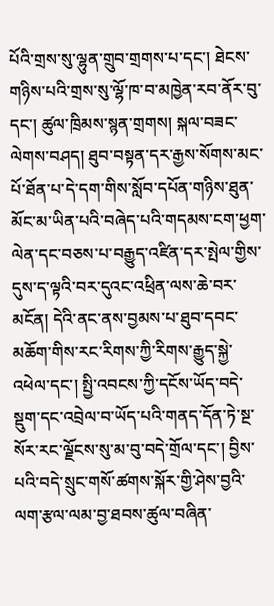པོའི་གྲས་སུ་ལྷུན་གྲུབ་གྲགས་པ་དང་། ཐེངས་གཉིས་པའི་གྲས་སུ་ལྷོ་ཁ་བ་མཁྱེན་རབ་ནོར་བུ་དང་། ཚུལ་ཁྲིམས་སྙན་གྲགས། སྐལ་བཟང་ལེགས་བཤད། ཐུབ་བསྟན་དར་རྒྱས་སོགས་མང་པོ་ཐོན་པ་དེ་དག་གིས་སློབ་དཔོན་གཉིས་ཐུན་མོང་མ་ཡིན་པའི་བཞེད་པའི་གདམས་ངག་ཕྱག་ལེན་དང་བཅས་པ་བརྒྱུད་འཛིན་དར་སྤེལ་གྱིས་དུས་ད་ལྟའི་བར་དུའང་འཕྲིན་ལས་ཆེ་བར་མངོན། དེའི་ནང་ནས་བྱམས་པ་ཐུབ་དབང་མཆོག་གིས་རང་རིགས་ཀྱི་རིགས་རྒྱུད་སྐྱེ་འཕེལ་དང་། སྤྱི་འབངས་ཀྱི་དངོས་ཡོད་བདེ་སྡུག་དང་འབྲེལ་བ་ཡོད་པའི་གནད་དོན་ཏེ་སྔ་སོར་རང་ལྗོངས་སུ་མ་བུ་བདེ་གྲོལ་དང་། བྱིས་པའི་བདེ་སྲུང་གསོ་ཚགས་སྐོར་གྱི་ཤེས་བྱའི་ལག་རྩལ་ལམ་བྱ་ཐབས་ཚུལ་བཞིན་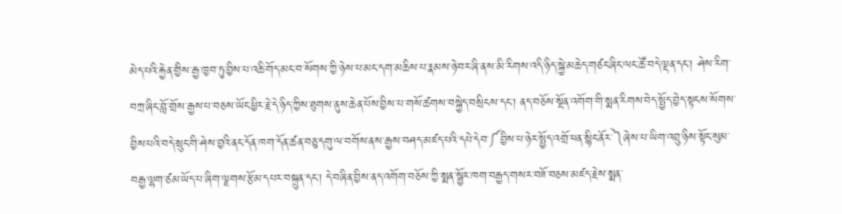མེད་པའི་རྐྱེན་གྱིས་རྒྱ་ཁྱབ་ཏུ་བྱིས་པ་འཆི་གོད་མང་བ་སོགས་ཀྱི་ཉེས་པ་མང་དག་མཆིས་པ་རྣམས་ཉེ་བར་ཞི་ནས་མི་རིགས་འདི་ཉིད་སྐྱེ་མཆེད་གཙང་ཞིང་ལང་ཚོ་བདེ་ལྡན་དང་། ཤེས་རིག་བཀྲ་ཞིང་བློ་གྲོས་རྒྱས་པ་བཅས་ཡོང་ཕྱིར་རྗེ་དེ་ཉིད་ཀྱིས་ཐུགས་ནུས་ཆེན་པོས་བྱིས་པ་གསོ་ཚགས་བསྐྱེད་བསྲིངས་དང་། ནད་བཅོས་སྔོན་འགོག་གི་སྨན་རིགས་བེད་སྤྱོད་བྱེད་སྟངས་སོགས་བྱིས་པའི་བདེ་སྲུང་གི་ཤེས་བྱའི་ནང་དོན་ཁག་དོན་ཚན་བཅུ་དགུ་ལ་བགོས་ནས་རྒྱས་བཤད་མཛད་པའི་དཔེ་དེབ་༼བྱིས་པ་ཉེར་སྤྱོད་འགྲོ་ཕན་སྙིང་ནོར་༽ཞེས་པ་ཡིག་འབྲུ་ཉིས་སྟོང་སུམ་བརྒྱ་ལྷག་ཙམ་ཡོད་པ་ཞིག་ལྗགས་རྩོམ་དཔར་བསྐྲུན་དང་། དེ་བཞིན་བྱིས་ནད་འགོག་བཅོས་ཀྱི་སྨན་སྦྱོར་ཁག་བརྒྱད་གསར་བཟོ་བཅས་མཛད་རྗེས་སྨན་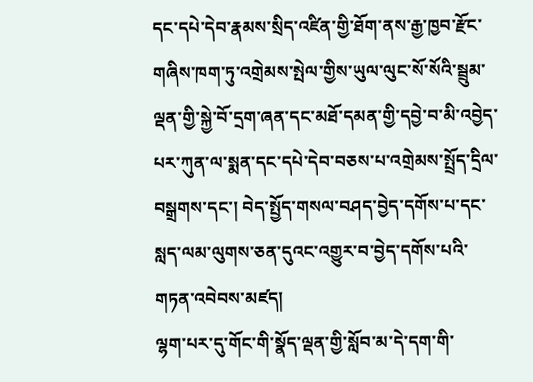དང་དཔེ་དེབ་རྣམས་སྲིད་འཛིན་གྱི་ཐོག་ནས་རྒྱ་ཁྱབ་རྫོང་གཞིས་ཁག་ཏུ་འགྲེམས་སྤེལ་གྱིས་ཡུལ་ལུང་སོ་སོའི་སྦྲུམ་ལྡན་གྱི་སྐྱེ་བོ་དྲག་ཞན་དང་མཐོ་དམན་གྱི་དབྱེ་བ་མི་འབྱེད་པར་ཀུན་ལ་སྨན་དང་དཔེ་དེབ་བཅས་པ་འགྲེམས་སྤྲོད་དྲིལ་བསྒྲགས་དང་། བེད་སྤྱོད་གསལ་བཤད་བྱེད་དགོས་པ་དང་སླད་ལམ་ལུགས་ཅན་དུའང་འགྱུར་བ་བྱེད་དགོས་པའི་གཏན་འབེབས་མཛད།
ལྷག་པར་དུ་གོང་གི་སྣོད་ལྡན་གྱི་སློབ་མ་དེ་དག་གི་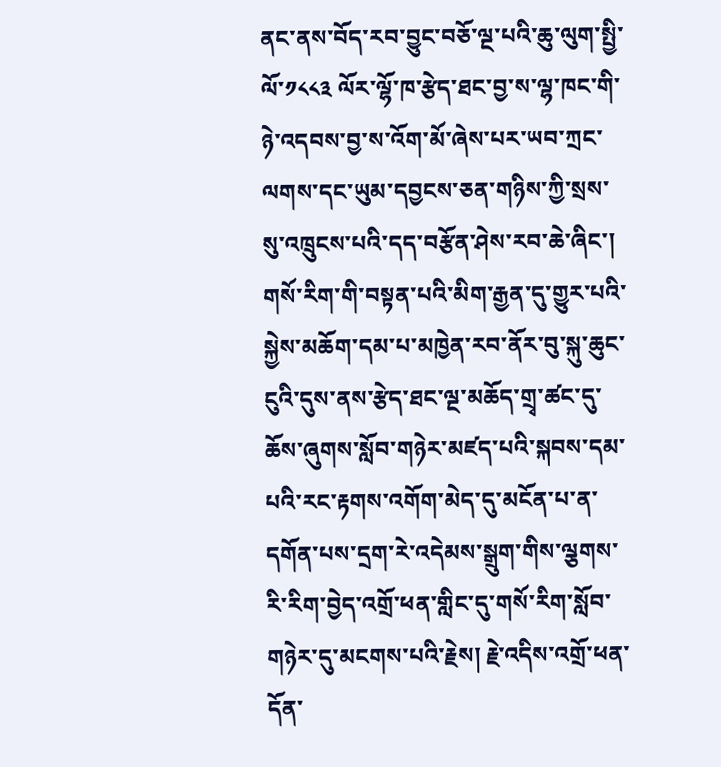ནང་ནས་བོད་རབ་བྱུང་བཅོ་ལྔ་པའི་ཆུ་ལུག་སྤྱི་ལོ་༡༨༨༣ ལོར་ལྷོ་ཁ་རྩེད་ཐང་བྱ་ས་ལྷ་ཁང་གི་ཉེ་འདབས་བྱ་ས་འོག་མོ་ཞེས་པར་ཡབ་ཀྲང་ལགས་དང་ཡུམ་དབྱངས་ཅན་གཉིས་ཀྱི་སྲས་སུ་འཁྲུངས་པའི་དད་བརྩོན་ཤེས་རབ་ཆེ་ཞིང་། གསོ་རིག་གི་བསྟན་པའི་མིག་རྒྱན་དུ་གྱུར་པའི་སྐྱེས་མཆོག་དམ་པ་མཁྱེན་རབ་ནོར་བུ་སྐུ་ཆུང་ངུའི་དུས་ནས་རྩེད་ཐང་ལྔ་མཆོད་གྲྭ་ཚང་དུ་ཆོས་ཞུགས་སློབ་གཉེར་མཛད་པའི་སྐབས་དམ་པའི་རང་རྟགས་འགོག་མེད་དུ་མངོན་པ་ན་དགོན་པས་དྲག་རེ་འདེམས་སྒྲུག་གིས་ལྕགས་རི་རིག་བྱེད་འགྲོ་ཕན་གླིང་དུ་གསོ་རིག་སློབ་གཉེར་དུ་མངགས་པའི་རྗེས། རྗེ་འདིས་འགྲོ་ཕན་དོན་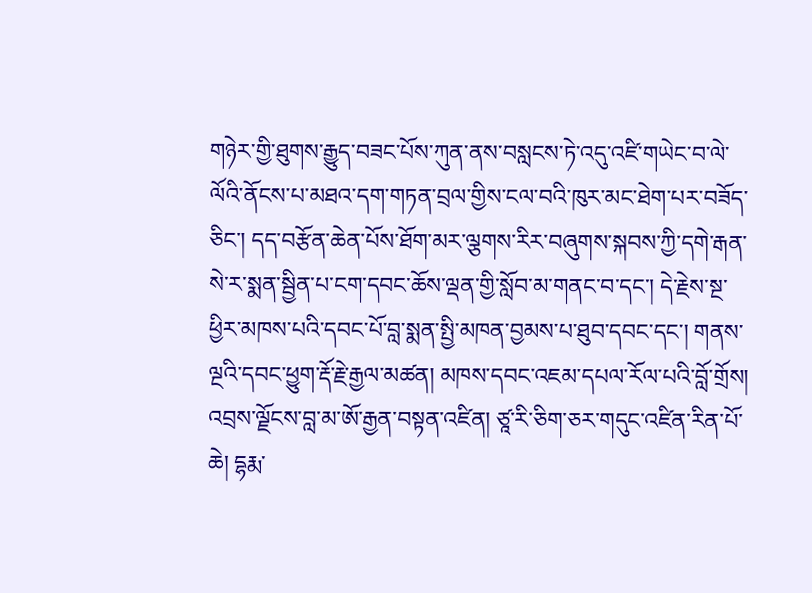གཉེར་གྱི་ཐུགས་རྒྱུད་བཟང་པོས་ཀུན་ནས་བསླངས་ཏེ་འདུ་འཛི་གཡེང་བ་ལེ་ལོའི་ནོངས་པ་མཐའ་དག་གཏན་བྲལ་གྱིས་ངལ་བའི་ཁུར་མང་ཐེག་པར་བཟོད་ཅིང་། དད་བརྩོན་ཆེན་པོས་ཐོག་མར་ལྕགས་རིར་བཞུགས་སྐབས་ཀྱི་དགེ་རྒན་སེ་ར་སྨན་སྦྱིན་པ་ངག་དབང་ཆོས་ལྡན་གྱི་སློབ་མ་གནང་བ་དང་། དེ་རྗེས་སྔ་ཕྱིར་མཁས་པའི་དབང་པོ་བླ་སྨན་སྤྱི་མཁན་བྱམས་པ་ཐུབ་དབང་དང་། གནས་ལྔའི་དབང་ཕྱུག་རྡོ་རྗེ་རྒྱལ་མཚན། མཁས་དབང་འཇམ་དཔལ་རོལ་པའི་བློ་གྲོས། འབྲས་ལྗོངས་བླ་མ་ཨོ་རྒྱན་བསྟན་འཛིན། ཙཱ་རི་ཅིག་ཅར་གདུང་འཛིན་རིན་པོ་ཆེ། དྷརྨ་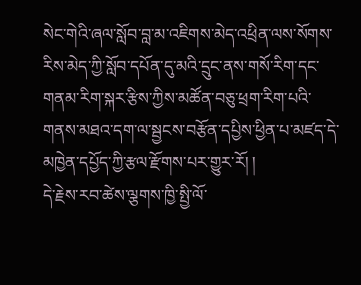སེང་གེའི་ཞལ་སློབ་བླ་མ་འཇིགས་མེད་འཕྲིན་ལས་སོགས་རིས་མེད་ཀྱི་སློབ་དཔོན་དུ་མའི་དྲུང་ནས་གསོ་རིག་དང་གནམ་རིག་སྐར་རྩིས་ཀྱིས་མཚོན་བཅུ་ཕྲག་རིག་པའི་གནས་མཐའ་དག་ལ་སྦྱངས་བརྩོན་དཔྱིས་ཕྱིན་པ་མཛད་དེ་མཁྱེན་དཔྱོད་ཀྱི་རྩལ་རྫོགས་པར་གྱུར་རོ། །
དེ་རྗེས་རབ་ཚེས་ལྕགས་ཁྱི་སྤྱི་ལོ་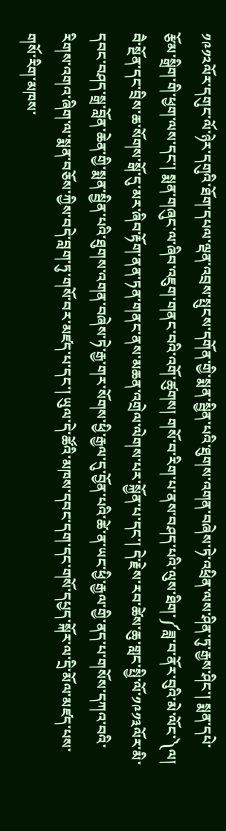༡༩༡༢ལོར་དགུང་ལོ་ཉེར་དགུའི་ཐོག་དཔལ་ལྡན་འབྲས་སྤུངས་དགོན་གྱི་སྨན་སྦྱིན་པའི་ཐུགས་འགན་བཞེས་ཏེ་འཕྲིན་ལས་ཤིན་ཏུ་རྒྱས་ཤིང་། སྨན་དཔེ་རྩོམ་སྒྲིག་གི་ཕྱག་ལས་དང་། སྨན་གཞུང་ལ་ཞིབ་འཇུག་གནང་བའི་འགོ་ཚུགས། གསོ་བ་རིག་པ་ནས་བཤད་པའི་ལུས་ཐིག་༼ཟླ་བ་ནོར་བུའི་མེ་ལོང་༽ལ། བཻ་སྔོན་དང་བྲིས་ཆ་སོགས་སྒོ་དུ་མར་ཞིབ་རྟོག་ནན་ཏན་གནང་ནས་མཆན་འགྲེལ་ལེགས་པར་སྐྱོན་པ་དང་། དེ་རྗེས་རབ་ཚེས་ཆུ་གླང་སྤྱི་ལོ་༡༩༡༣ལོར་མི་དབང་བཤད་སྒྲ་བློན་ཆེན་གྱི་སྨན་སྦྱིན་པའི་ཐུགས་འགན་བཞེས་ཏེ་རྒྱ་གར་སོགས་ཕྱི་རྒྱལ་དུ་བྱོན་པའི་ཚེ་ན་ཡང་ཕྱི་རྒྱལ་གྱི་ནད་པ་གསོས་དཀའ་བའི་རིགས་འགའ་ཞིག་ལ་སྨན་བཅོས་ཀྱིས་བདེ་བླག་ཏུ་གསོ་བར་མཛད་པ་དང་། ཡུལ་དེ་ཚོའི་མཁས་དབང་དག་དང་གསོ་དཔྱད་སྐོར་ལ་དྲི་མོལ་མཛད་པས་གསོ་རིག་མཁས་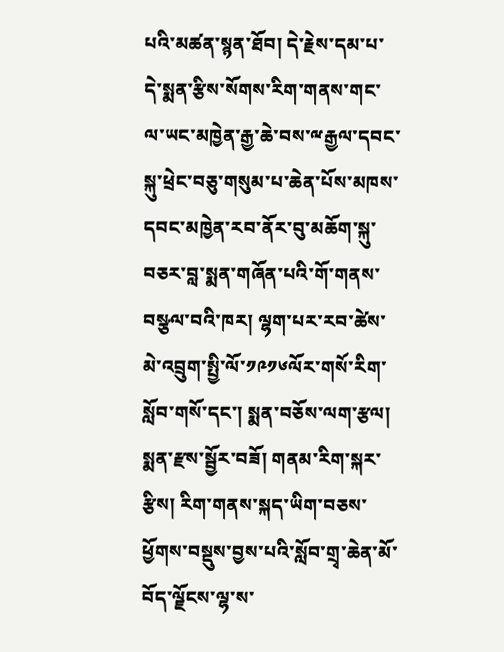པའི་མཚན་སྙན་ཐོབ། དེ་རྗེས་དམ་པ་དེ་སྨན་རྩིས་སོགས་རིག་གནས་གང་ལ་ཡང་མཁྱེན་རྒྱ་ཆེ་བས་ྋརྒྱལ་དབང་སྐུ་ཕྲེང་བཅུ་གསུམ་པ་ཆེན་པོས་མཁས་དབང་མཁྱེན་རབ་ནོར་བུ་མཆོག་སྐུ་བཅར་བླ་སྨན་གཞོན་པའི་གོ་གནས་བསྩལ་བའི་ཁར། ལྷག་པར་རབ་ཚེས་མེ་འབྲུག་སྤྱི་ལོ་༡༩༡༦ལོར་གསོ་རིག་སློབ་གསོ་དང་། སྨན་བཅོས་ལག་རྩལ། སྨན་རྫས་སྦྱོར་བཟོ། གནམ་རིག་སྐར་རྩིས། རིག་གནས་སྐད་ཡིག་བཅས་ཕྱོགས་བསྡུས་བྱས་པའི་སློབ་གྲྭ་ཆེན་མོ་བོད་ལྗོངས་ལྷ་ས་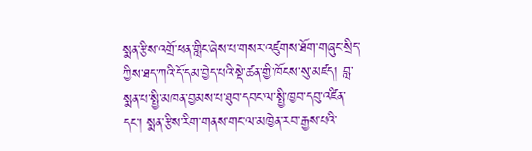སྨན་རྩིས་འགྲོ་ཕན་གླིང་ཞེས་པ་གསར་འཛུགས་ཐོག་གཞུང་སྲིད་ཀྱིས་ཐད་ཀའི་དོ་དམ་བྱེད་པའི་སྡེ་ཚན་གྱི་ཁོངས་སུ་མཛད། བླ་སྨན་པ་སྤྱི་མཁན་བྱམས་པ་ཐུབ་དབང་ལ་སྤྱི་ཁྱབ་དབུ་འཛིན་དང་། སྨན་རྩིས་རིག་གནས་གང་ལ་མཁྱེན་རབ་རྒྱས་པའི་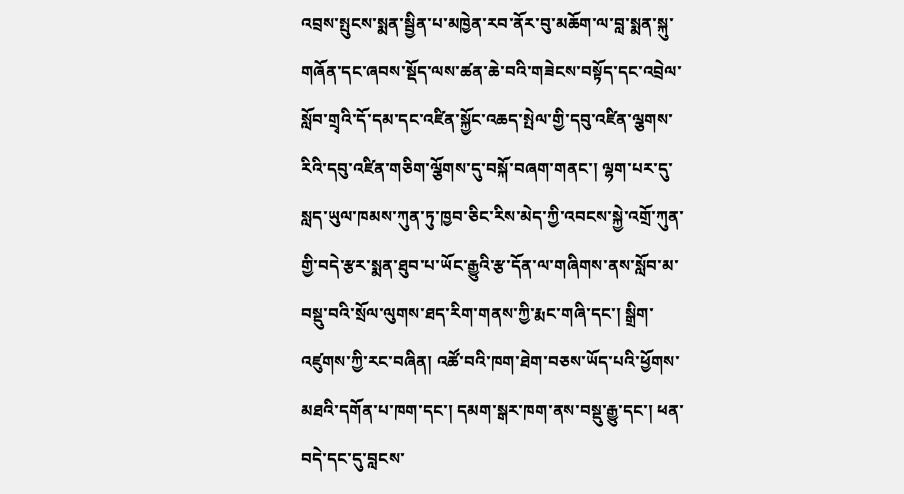འབྲས་སྤུངས་སྨན་སྦྱིན་པ་མཁྱེན་རབ་ནོར་བུ་མཆོག་ལ་བླ་སྨན་སྐུ་གཞོན་དང་ཞབས་སྡོད་ལས་ཚན་ཆེ་བའི་གཟེངས་བསྟོད་དང་འབྲེལ་སློབ་གྲྭའི་དོ་དམ་དང་འཛིན་སྐྱོང་འཆད་སྤེལ་གྱི་དབུ་འཛིན་ལྕགས་རིའི་དབུ་འཛིན་གཅིག་ལྕོགས་དུ་བསྐོ་བཞག་གནང་། ལྷག་པར་དུ་སླད་ཡུལ་ཁམས་ཀུན་ཏུ་ཁྱབ་ཅིང་རིས་མེད་ཀྱི་འབངས་སྐྱེ་འགྲོ་ཀུན་གྱི་བདེ་རྩར་སྨན་ཐུབ་པ་ཡོང་རྒྱུའི་རྩ་དོན་ལ་གཞིགས་ནས་སློབ་མ་བསྡུ་བའི་སྲོལ་ལུགས་ཐད་རིག་གནས་ཀྱི་རྨང་གཞི་དང་། སྒྲིག་འཛུགས་ཀྱི་རང་བཞིན། འཚོ་བའི་ཁག་ཐེག་བཅས་ཡོད་པའི་ཕྱོགས་མཐའི་དགོན་པ་ཁག་དང་། དམག་སྒར་ཁག་ནས་བསྡུ་རྒྱུ་དང་། ཕན་བདེ་དང་དུ་བླངས་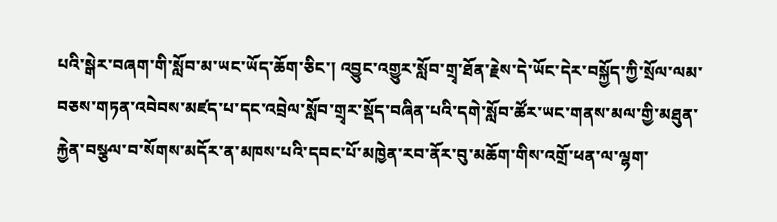པའི་སྒེར་བཞག་གི་སློབ་མ་ཡང་ཡོད་ཆོག་ཅིང་། འབྱུང་འགྱུར་སློབ་གྲྭ་ཐོན་རྗེས་དེ་ཡོང་དེར་བསྐྱོད་ཀྱི་སྲོལ་ལམ་བཅས་གཏན་འབེབས་མཛད་པ་དང་འབྲེལ་སློབ་གྲྭར་སྡོད་བཞིན་པའི་དགེ་སློབ་ཚོར་ཡང་གནས་མལ་གྱི་མཐུན་རྐྱེན་བསྩལ་བ་སོགས་མདོར་ན་མཁས་པའི་དབང་པོ་མཁྱེན་རབ་ནོར་བུ་མཆོག་གིས་འགྲོ་ཕན་ལ་ལྷག་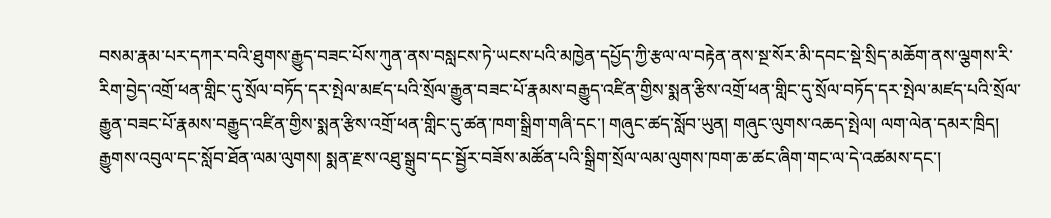བསམ་རྣམ་པར་དཀར་བའི་ཐུགས་རྒྱུད་བཟང་པོས་ཀུན་ནས་བསླངས་ཏེ་ཡངས་པའི་མཁྱེན་དཔྱོད་ཀྱི་རྩལ་ལ་བརྟེན་ནས་སྔ་སོར་མི་དབང་སྡེ་སྲིད་མཆོག་ནས་ལྕགས་རི་རིག་བྱེད་འགྲོ་ཕན་གླིང་དུ་སྲོལ་བཏོད་དར་སྤེལ་མཛད་པའི་སྲོལ་རྒྱུན་བཟང་པོ་རྣམས་བརྒྱུད་འཛིན་གྱིས་སྨན་རྩིས་འགྲོ་ཕན་གླིང་དུ་སྲོལ་བཏོད་དར་སྤེལ་མཛད་པའི་སྲོལ་རྒྱུན་བཟང་པོ་རྣམས་བརྒྱུད་འཛིན་གྱིས་སྨན་རྩིས་འགྲོ་ཕན་གླིང་དུ་ཚན་ཁག་སྒྲིག་གཞི་དང་། གཞུང་ཚད་སློབ་ཡུན། གཞུང་ལུགས་འཆད་སྤེལ། ལག་ལེན་དམར་ཁྲིད། རྒྱུགས་འབུལ་དང་སློབ་ཐོན་ལམ་ལུགས། སྨན་རྫས་འཐུ་སྒྲུབ་དང་སྦྱོར་བཟོས་མཚོན་པའི་སྒྲིག་སྲོལ་ལམ་ལུགས་ཁག་ཆ་ཚང་ཞིག་གང་ལ་དེ་འཚམས་དང་།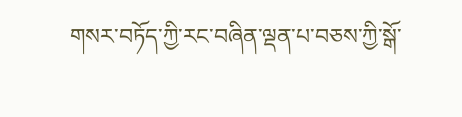གསར་བཏོད་ཀྱི་རང་བཞིན་ལྡན་པ་བཅས་ཀྱི་སྒོ་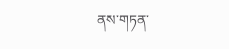ནས་གཏན་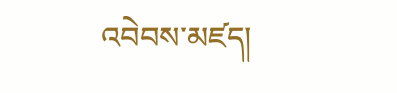འབེབས་མཛད།